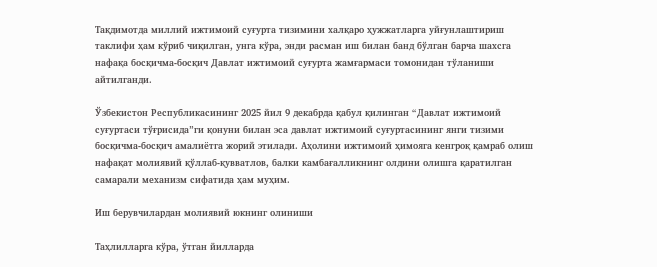Тақдимотда миллий ижтимоий суғурта тизимини халқаро ҳужжатларга уйғунлаштириш таклифи ҳам кўриб чиқилган, унга кўра, энди расман иш билан банд бўлган барча шахсга нафақа босқичма-босқич Давлат ижтимоий суғурта жамғармаси томонидан тўланиши айтилганди.

Ўзбекистон Республикасининг 2025 йил 9 декабрда қабул қилинган “Давлат ижтимоий суғуртаси тўғрисида”ги қонуни билан эса давлат ижтимоий суғуртасининг янги тизими босқичма-босқич амалиётга жорий этилади. Аҳолини ижтимоий ҳимояга кенгроқ қамраб олиш нафақат молиявий қўллаб-қувватлов, балки камбағалликнинг олдини олишга қаратилган самарали механизм сифатида ҳам муҳим.

Иш берувчилардан молиявий юкнинг олиниши

Таҳлилларга кўра, ўтган йилларда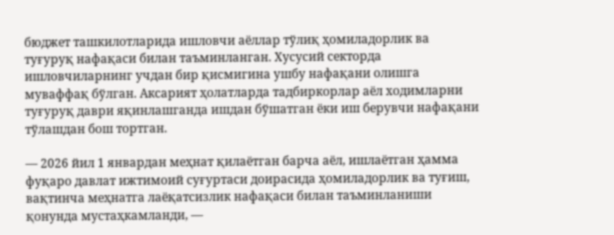бюджет ташкилотларида ишловчи аёллар тўлиқ ҳомиладорлик ва туғуруқ нафақаси билан таъминланган. Хусусий секторда ишловчиларнинг учдан бир қисмигина ушбу нафақани олишга муваффақ бўлган. Аксарият ҳолатларда тадбиркорлар аёл ходимларни туғуруқ даври яқинлашганда ишдан бўшатган ёки иш берувчи нафақани тўлашдан бош тортган.

— 2026 йил 1 январдан меҳнат қилаётган барча аёл, ишлаётган ҳамма фуқаро давлат ижтимоий суғуртаси доирасида ҳомиладорлик ва туғиш, вақтинча меҳнатга лаёқатсизлик нафақаси билан таъминланиши қонунда мустаҳкамланди, —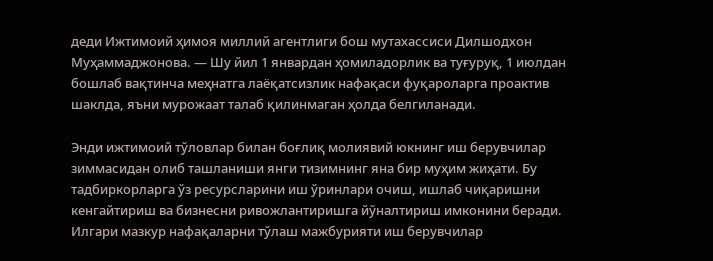деди Ижтимоий ҳимоя миллий агентлиги бош мутахассиси Дилшодхон Муҳаммаджонова. — Шу йил 1 январдан ҳомиладорлик ва туғуруқ, 1 июлдан бошлаб вақтинча меҳнатга лаёқатсизлик нафақаси фуқароларга проактив шаклда, яъни мурожаат талаб қилинмаган ҳолда белгиланади.

Энди ижтимоий тўловлар билан боғлиқ молиявий юкнинг иш берувчилар зиммасидан олиб ташланиши янги тизимнинг яна бир муҳим жиҳати. Бу тадбиркорларга ўз ресурсларини иш ўринлари очиш, ишлаб чиқаришни кенгайтириш ва бизнесни ривожлантиришга йўналтириш имконини беради. Илгари мазкур нафақаларни тўлаш мажбурияти иш берувчилар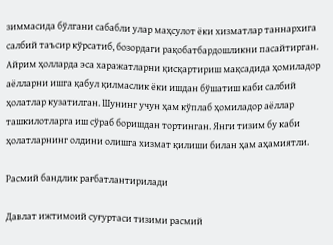зиммасида бўлгани сабабли улар маҳсулот ёки хизматлар таннархига салбий таъсир кўрсатиб, бозордаги рақобатбардошликни пасайтирган. Айрим ҳолларда эса харажатларни қисқартириш мақсадида ҳомиладор аёлларни ишга қабул қилмаслик ёки ишдан бўшатиш каби салбий ҳолатлар кузатилган. Шунинг учун ҳам кўплаб ҳомиладор аёллар ташкилотларга иш сўраб боришдан тортинган. Янги тизим бу каби ҳолатларнинг олдини олишга хизмат қилиши билан ҳам аҳамиятли.

Расмий бандлик рағбатлантирилади

Давлат ижтимоий суғуртаси тизими расмий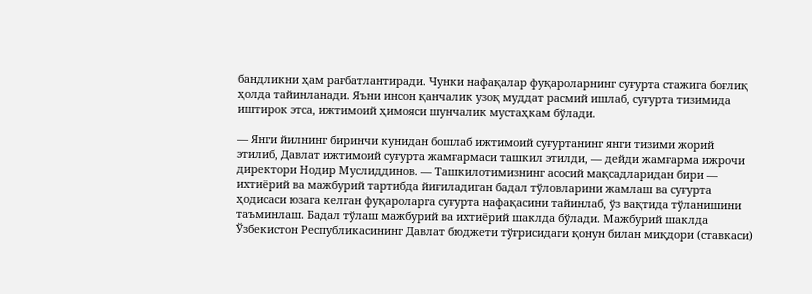бандликни ҳам рағбатлантиради. Чунки нафақалар фуқароларнинг суғурта стажига боғлиқ ҳолда тайинланади. Яъни инсон қанчалик узоқ муддат расмий ишлаб, суғурта тизимида иштирок этса, ижтимоий ҳимояси шунчалик мустаҳкам бўлади.

— Янги йилнинг биринчи кунидан бошлаб ижтимоий суғуртанинг янги тизими жорий этилиб, Давлат ижтимоий суғурта жамғармаси ташкил этилди, — дейди жамғарма ижрочи директори Нодир Муслиддинов. — Ташкилотимизнинг асосий мақсадларидан бири — ихтиёрий ва мажбурий тартибда йиғиладиган бадал тўловларини жамлаш ва суғурта ҳодисаси юзага келган фуқароларга суғурта нафақасини тайинлаб, ўз вақтида тўланишини таъминлаш. Бадал тўлаш мажбурий ва ихтиёрий шаклда бўлади. Мажбурий шаклда Ўзбекистон Республикасининг Давлат бюджети тўғрисидаги қонун билан миқдори (ставкаси)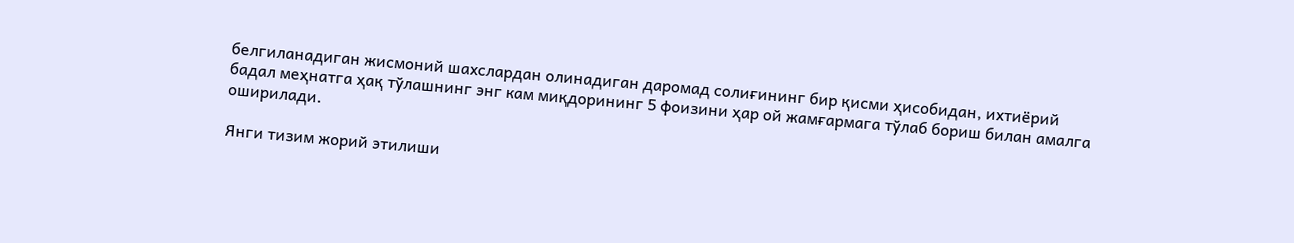белгиланадиган жисмоний шахслардан олинадиган даромад солиғининг бир қисми ҳисобидан, ихтиёрий бадал меҳнатга ҳақ тўлашнинг энг кам миқдорининг 5 фоизини ҳар ой жамғармага тўлаб бориш билан амалга оширилади.

Янги тизим жорий этилиши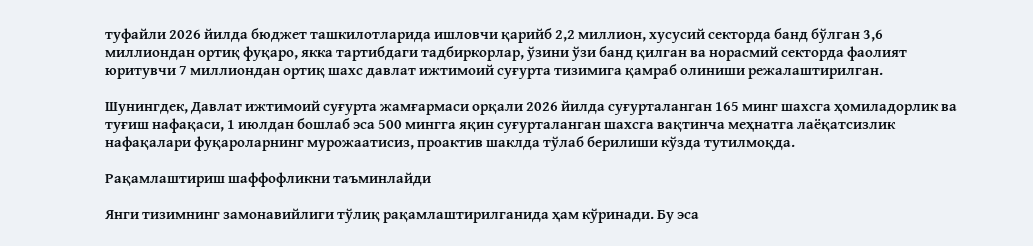туфайли 2026 йилда бюджет ташкилотларида ишловчи қарийб 2,2 миллион, хусусий секторда банд бўлган 3,6 миллиондан ортиқ фуқаро, якка тартибдаги тадбиркорлар, ўзини ўзи банд қилган ва норасмий секторда фаолият юритувчи 7 миллиондан ортиқ шахс давлат ижтимоий суғурта тизимига қамраб олиниши режалаштирилган.

Шунингдек, Давлат ижтимоий суғурта жамғармаси орқали 2026 йилда суғурталанган 165 минг шахсга ҳомиладорлик ва туғиш нафақаси, 1 июлдан бошлаб эса 500 мингга яқин суғурталанган шахсга вақтинча меҳнатга лаёқатсизлик нафақалари фуқароларнинг мурожаатисиз, проактив шаклда тўлаб берилиши кўзда тутилмоқда.

Рақамлаштириш шаффофликни таъминлайди

Янги тизимнинг замонавийлиги тўлиқ рақамлаштирилганида ҳам кўринади. Бу эса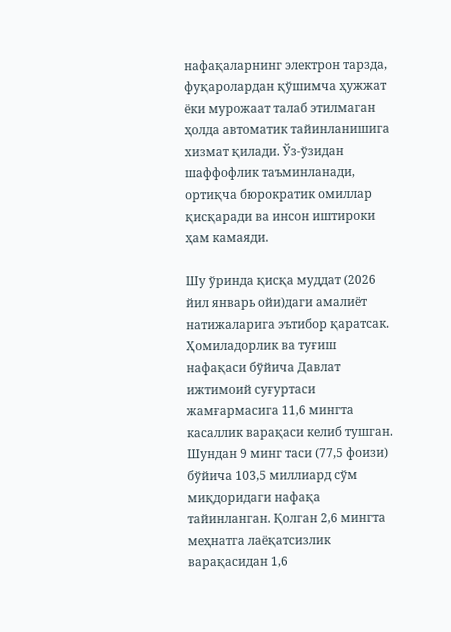нафақаларнинг электрон тарзда, фуқаролардан қўшимча ҳужжат ёки мурожаат талаб этилмаган ҳолда автоматик тайинланишига хизмат қилади. Ўз-ўзидан шаффофлик таъминланади, ортиқча бюрократик омиллар қисқаради ва инсон иштироки ҳам камаяди.

Шу ўринда қисқа муддат (2026 йил январь ойи)даги амалиёт натижаларига эътибор қаратсак. Ҳомиладорлик ва туғиш нафақаси бўйича Давлат ижтимоий суғуртаси жамғармасига 11,6 мингта касаллик варақаси келиб тушган. Шундан 9 минг таси (77,5 фоизи) бўйича 103,5 миллиард сўм миқдоридаги нафақа тайинланган. Қолган 2,6 мингта меҳнатга лаёқатсизлик варақасидан 1,6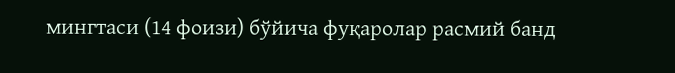мингтаси (14 фоизи) бўйича фуқаролар расмий банд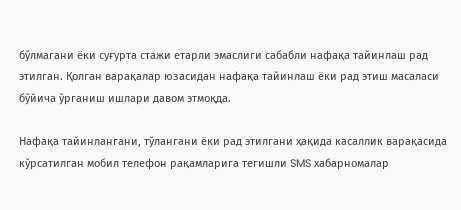бўлмагани ёки суғурта стажи етарли эмаслиги сабабли нафақа тайинлаш рад этилган. Қолган варақалар юзасидан нафақа тайинлаш ёки рад этиш масаласи бўйича ўрганиш ишлари давом этмоқда.

Нафақа тайинлангани, тўлангани ёки рад этилгани ҳақида касаллик варақасида кўрсатилган мобил телефон рақамларига тегишли SMS хабарномалар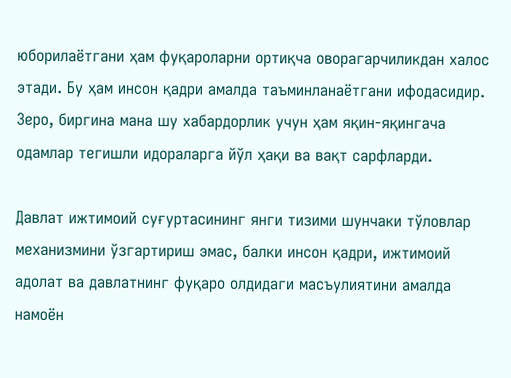юборилаётгани ҳам фуқароларни ортиқча оворагарчиликдан халос этади. Бу ҳам инсон қадри амалда таъминланаётгани ифодасидир. Зеро, биргина мана шу хабардорлик учун ҳам яқин-яқингача одамлар тегишли идораларга йўл ҳақи ва вақт сарфларди.

Давлат ижтимоий суғуртасининг янги тизими шунчаки тўловлар механизмини ўзгартириш эмас, балки инсон қадри, ижтимоий адолат ва давлатнинг фуқаро олдидаги масъулиятини амалда намоён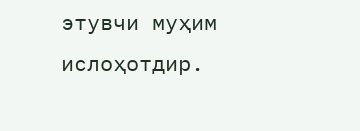этувчи муҳим ислоҳотдир.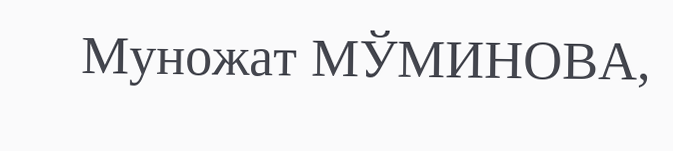Муножат МЎМИНОВА,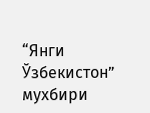“Янги Ўзбекистон” мухбири